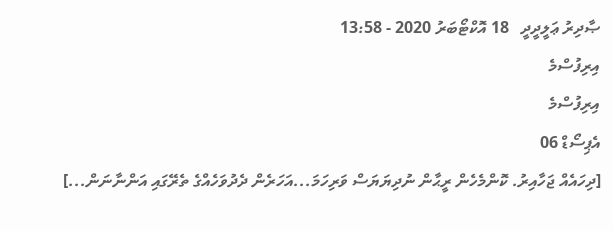ޞާދިރު ޢަލީދީދީ   18 އޮކްޓޯބަރު 2020 - 13:58
އިރިފުސްމެ
އިރިފުސްމެ
އެޕިސޯޑް 06
[ދިހައެއް ޖަހާއިރު. ކޮންމެހެން ރީޙާން ނުދިޔަޔަސް ވަރިހަމަ...އަހަރެން ދެދުވަހެއްގެ ތެރޭގައި އަންނާނަން...]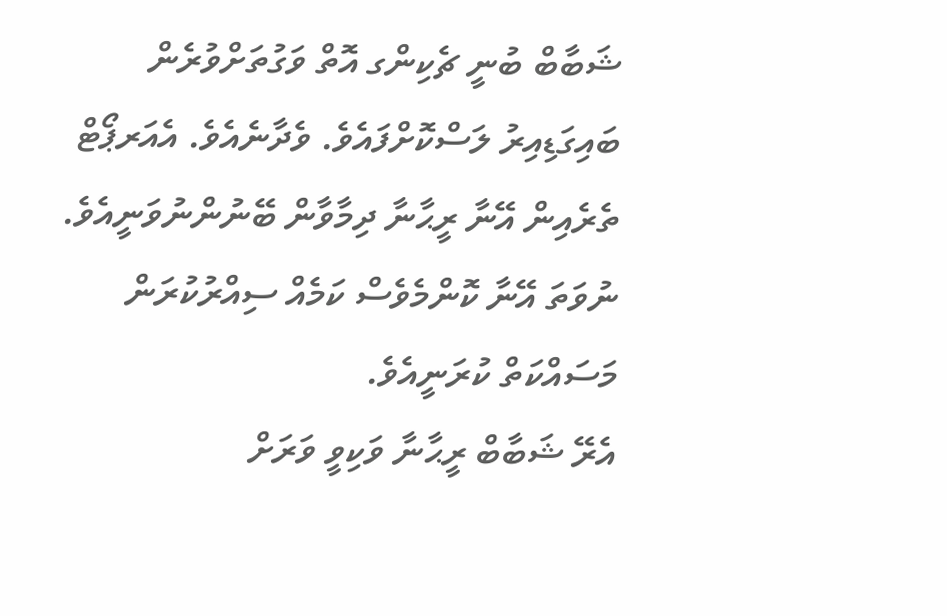ޝަބާބް ބުނީ ޗެކިންގ އޮތް ވަގުތަށްވުރެން ބައިގަޑިއިރު ލަސްކޮށްފައެވެ. ވެދާނެއެވެ. އެއަރޕޯޓް ތެރެއިން އޭނާ ރީޙާނާ ދިމާވާން ބޭނުންނުވަނީއެވެ. ނުވަތަ އޭނާ ކޮންމެވެސް ކަމެއް ސިއްރުކުރަން މަސައްކަތް ކުރަނީއެވެ.
އެރޭ ޝަބާބް ރީޙާނާ ވަކިވީ ވަރަށް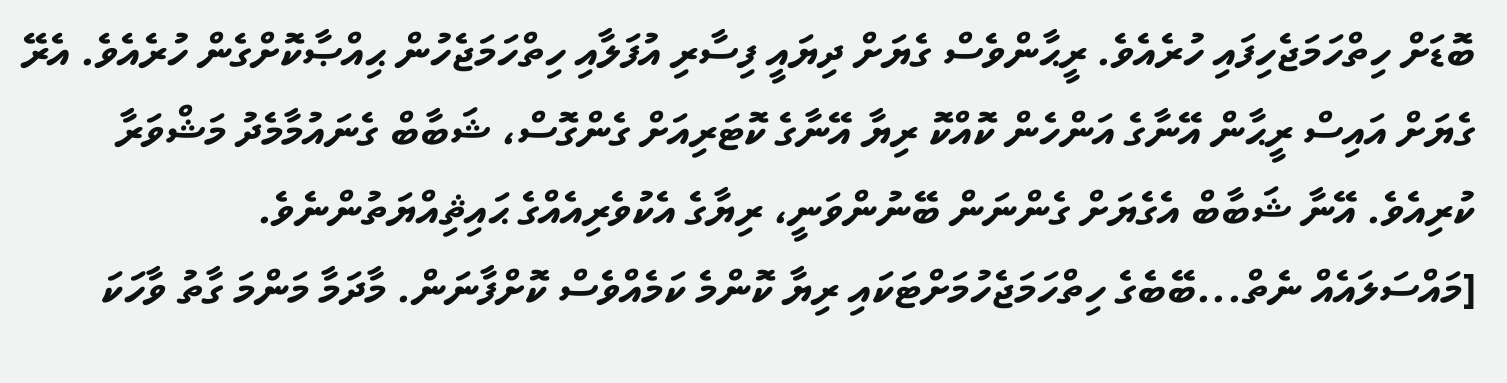ބޮޑަށް ހިތްހަމަޖެހިފައި ހުރެއެވެ. ރީޙާންވެސް ގެޔަށް ދިޔައީ ފިސާރި އުފަލާއި ހިތްހަމަޖެހުން ޙިއްޞާކޮށްގެން ހުރެއެވެ. އެރޭ ގެޔަށް އައިސް ރީޙާން އޭނާގެ އަންހެން ކޮއްކޮ ރިޔާ އޭނާގެ ކޮޓަރިއަށް ގެންގޮސް، ޝަބާބް ގެނައުމާމެދު މަޝްވަރާ ކުރިއެވެ. އޭނާ ޝަބާބް އެގެޔަށް ގެންނަން ބޭނުންވަނީ، ރިޔާގެ އެކުވެރިއެއްގެ ޙައިޘިއްޔަތުންނެވެ.
[މައްސަލައެއް ނެތް...ބޭބެގެ ހިތްހަމަޖެހުމަށްޓަކައި ރިޔާ ކޮންމެ ކަމެއްވެސް ކޮށްފާނަން. މާދަމާ މަންމަ ގާތު ވާހަކަ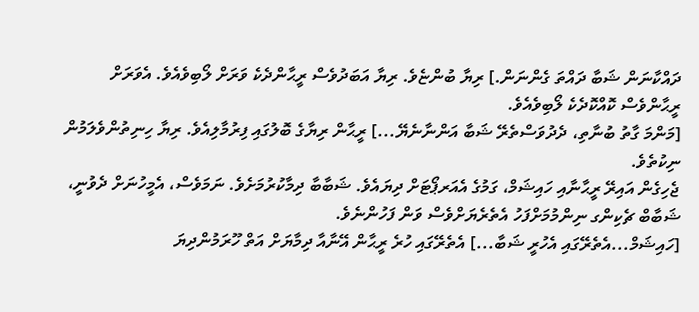ދައްކާނަން ޝަބާ ދައްތަ ގެންނަން.] ރިޔާ ބުންޏެވެ. ރިޔާ އަބަދުވެސް ރީޙާންދެކެ ވަރަށް ލޯބިވެއެވެ. އެވަރަށް ރީޙާންވެސް ކޮއްކޮދެކެ ލޯބިވެއެވެ.
[މަންމަ ގާތު ބުނާތި، ދެދުވަސްތެރޭ ޝަބާ އަންނާނެޔޭ...] ރީޙާން ރިޔާގެ ބޮލުގައި ފިރުމާލިއެވެ. ރިޔާ ހިނިތުންވެލަމުން ނިކުތެވެ.
ޖެހިގެން އައިރޭ ރީޙާނާއި ހައިޝަމް، ގަމުގެ އެއަރޕޯޓަށް ދިޔައެވެ. ޝަބާބާ ދިމާކުރުމަށެވެ. ނަމަވެސް، އެމީހުނަށް ދެވުނީ، ޝަބާބް ޗެކިންގ ނިންމުމަށްފަހު އެތެރެޔަށްވެސް ވަން ފަހުންނެވެ.
[ހައިޝަމް...އެތެރޭގައި އެހުރީ ޝަބާ...] އެތެރޭގައި ހުރެ ރީޙާން އޭނާއާ ދިމާޔަށް އަތް ހޫރަމުންދިޔަ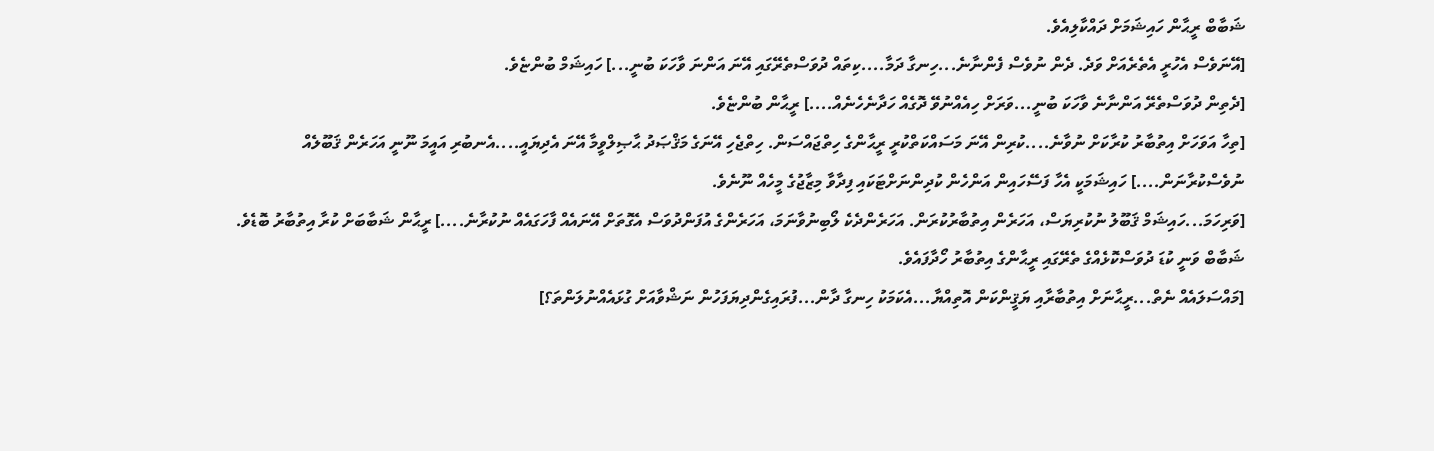ޝަބާބް ރީޙާން ހައިޝަމަށް ދައްކާލިއެވެ.
[އޭނަވެސް އެހުރީ އެތެރެއަށް ވަދެ. ދެން ނުވެސް ފެންނާނެ...ހިނގާ ދަމާ....ކިތައް ދުވަސްތެރޭގައި އޭނަ އަންނަ ވާހަކަ ބުނީ...] ހައިޝަމް ބުންޏެވެ.
[ދެތިން ދުވަސްތެރޭ އަންނާނެ ވާހަކަ ބުނީ...ވަރަށް ހިއެއްނުވޭ ދޮގެއް ހަދާނެހެނެއް....] ރީޙާން ބުންޏެވެ.
[ތިހާ އަވަހަށް އިތުބާރު ކުރާކަށް ނުވާނެ....ކުރިން އޭނަ މަސައްކަތްކުރީ ރީޙާންގެ ހިތްޖައްސަން. ހިތްޖެހި އޭނަގެ މަޤްޞަދު ޙާޞިލްވީމާ އޭނަ އެދިޔައީ....އެނބުރި އައީމަ ނޫނީ އަހަރެން ޤަބޫލެއް ނުވެސްކުރާނަން....] ހައިޝަމަކީ އެހާ ފަސޭހައިން އަންހެން ކުދިންނަށްޓަކައި ފިދާވާ މިޒާޖުގެ މީހެއް ނޫނެވެ.
[ވަރިހަމަ...ހައިޝަމް ޤަބޫލު ނުކުރިޔަސް، އަހަރެން އިތުބާރުކުރަން. އަހަރެންދެކެ ލޯބިނުވާނަމަ، އަހަރެންގެ އުފަންދުވަސް އެގޮތަށް އޭނައެއް ފާހަގައެއް ނުކުރާނެ....] ރީޙާން ޝަބާބަށް ކުރާ އިތުބާރު ބޮޑެވެ. ޝަބާބް ވަނީ ކުޑަ ދުވަސްކޮޅެއްގެ ތެރޭގައި ރީޙާންގެ އިތުބާރު ހޯދާފައެވެ.
[މައްސަލައެއް ނެތް...ރީޙާނަށް އިތުބާރާއި ޔަޤީންކަން އޮތިއްޔާ...އެކަމަކު ހިނގާ ދާން...ފުރައިގެންދިޔަފަހުން ނަޝްވާއަށް ގުޅައެއްނުލަންތަ؟]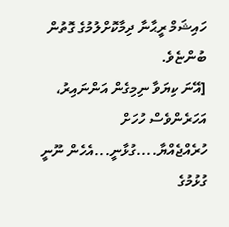ހައިޝަމް ރީޙާނާ ދިމާކޮށްލުމުގެ ގޮތުން ބުންޏެވެ.
[އޭނަ ކިޔަވާ ނިމިގެން އަންނައިރު، އަހަރެންވެސް ހުހަށް ހުރެއްޖެއްޔާ....ގުޅާނީ...އެހެން ނޫނީ ގުޅުމުގެ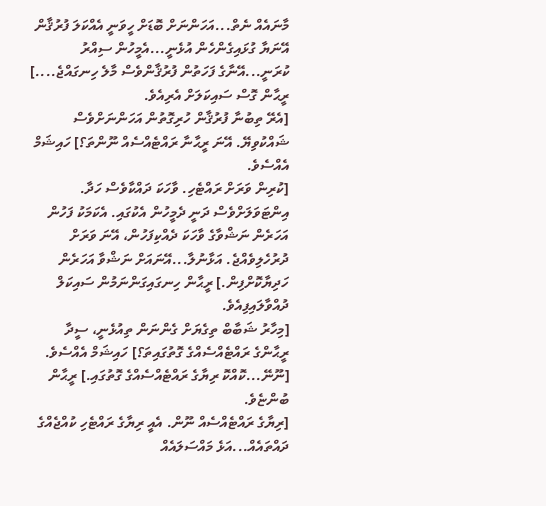މާނައެއް ނެތް...އަހަންނަށް ބޮޑަށް ހީވަނީ އެއްކަލަ ފުރުޤާން އޭނަޔާ ގުޅައިގެންހެން އުޅެނީ...އެމީހުން ސިއްރު ކުރަނީ...އޭނާގެ ފަހަތުން ފުރުޤާންވެސް މާލެ ހިނގައްޖެ....] ރީޙާން ގޮސް ސައިކަލަށް އެރިއެވެ.
[އެރޭ ތިބުނާ ފުރުޤާން ހުރިގޮތުން އަހަންނަށްވެސް ޝައްކުވިޔޭ. އޭނަ ރީޙާނާ ރައްޓެއްސެއް ނޫންތަ؟] ހައިޝަމް އެއްސެވެ.
[ކުރިން ވަރަށް ރައްޓެހި. ވާހަކަ ދައްކާވެސް ހަދާ. އިންޓަވަލަށްވެސް ދަނީ ދެމީހުން އެކުގައި. އެކަމަކު ފަހުން އަހަރެން ނަޝްވާގެ ވާހަކަ ދެއްކިފަހުން، އޭނަ ވަރަށް ދުރުހެލިވެއްޖެ. އަޅާނުލާ...އޭނައަށް ނަޝްވާ އަހަރެން ހަދިޔާކޮށްފިން.] ރީޙާން ހިނގައިގަންނަމުން ސައިކަލް ދުއްވާލައިފިއެވެ.
[މިހާރު ޝަބާބް ތިގެޔަށް ގެންނަން ތިއުޅެނީ، ސީދާ ރީޙާންގެ ރައްޓެއްސެއްގެ ގޮތުގައިތަ؟] ހައިޝަމް އެއްސެވެ.
[ނޫނޭ...ކޮއްކޮ ރިޔާގެ ރައްޓެއްސެއްގެ ގޮތުގައި.] ރީޙާން ބުންޏެވެ.
[ރިޔާގެ ރައްޓެއްސެއް ނޫން. އެއީ ރިޔާގެ ރައްޓެހި ކުއްޖެއްގެ ދައްތައެއް...އަޅެ މައްސަލައެއް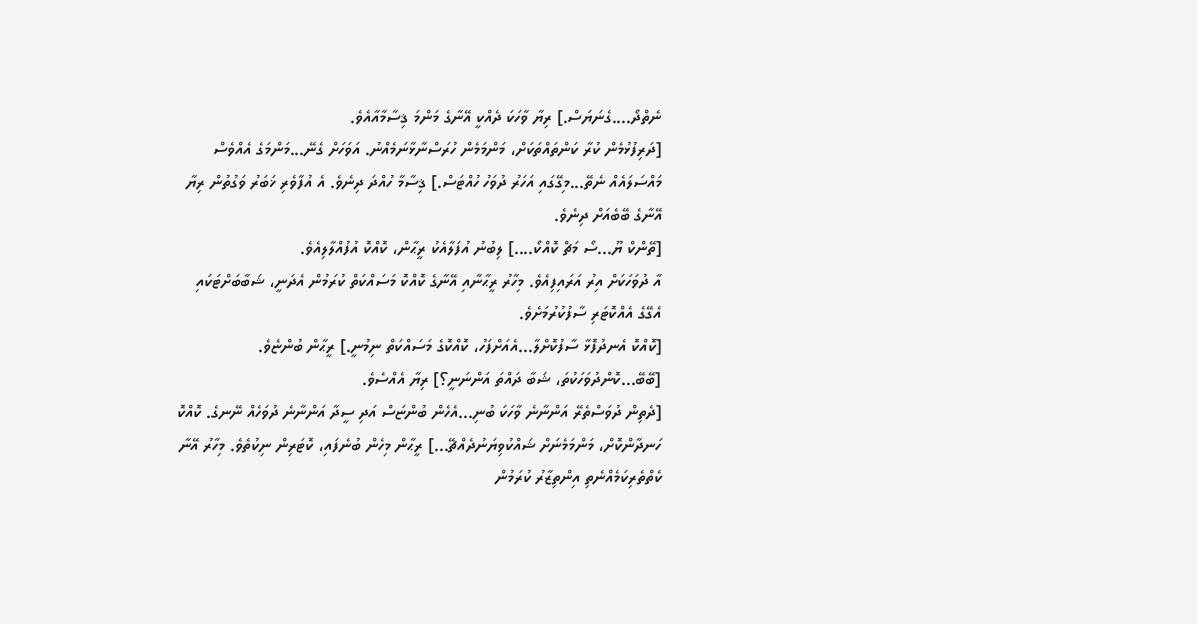ނެތްދޯ....ގެނަޔަސް.] ރިޔާ ވާހަކަ ދެއްކީ އޭނާގެ މަންމަ ޤިސާމާއާއެވެ.
[ދަރިފުޅުމެން ކުރާ ކަންތައްތަކަށް، މަންމަމެން ހުރަސްނާޅާނަމެއްނު. އަވަހަށް ގެނޭ...މަންމަގެ އެއްވެސް މައްސަލައެއް ނެތޭ...މިގޭގައި އަހަރު ދުވަހު ހުއްޓަސް.] ޤިސާމާ ހުއްދަ ދިނެވެ. އެ އުފާވެރި ޚަބަރު ވަގުތުން ރިޔާ އޭނާގެ ބޭބެއަށް ދިނެވެ.
[ތޭންކް ޔޫ...ސޯ މަޗް ކޮއްކޯ....] ލިބުނު އުފަލާއެކު ރީޙާން، ކޮއްކޮ އުފުއްލާލިއެވެ.
އާ ދުވަހަކަށް އިރު އަރައިފިއެވެ. މިހާރު ރީޙާނާއި އޭނާގެ ކޮއްކޮ މަސައްކަތް ކުރަމުން އެދަނީ، ޝަބާބަށްޓަކައި އެގޭގެ އެއްކޮޓަރި ސާފުކުރުމަށެވެ.
[ކޮއްކޮ އެނދުފޮޅާ ސާފުކޮށްލާ...އެއަށްފަހު، ކޮއްކޮގެ މަސައްކަތް ނިމުނީ.] ރީޙާން ބުންޏެވެ.
[ބޭބޭ...ކޮންދުވަހަކުތަ، ޝަބާ ދައްތަ އަންނަނީ؟] ރިޔާ އެއްސެވެ.
[ދެތިން ދުވަސްތެރޭ އަންނާނެ ވާހަކަ ބުނި...އެހެން ބުންޏަސް އަދި ސީދާ އަންނާނެ ދުވަހެއް ނޭނގެ. ކޮއްކޮ ހަނދާންކޮށް، މަންމަމެނަށް ޝައްކުވިޔަނުދެއްޗޭ...] ރީޙާން މިހެން ބުނެފައި، ކޮޓަރިން ނިކުތެވެ. މިހާރު އޭނާ ކެތްތެރިކަމެއްނެތި އިންތިޒާރު ކުރަމުން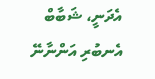އެދަނީ، ޝަބާބް އެނބުރި އަންނާނޭ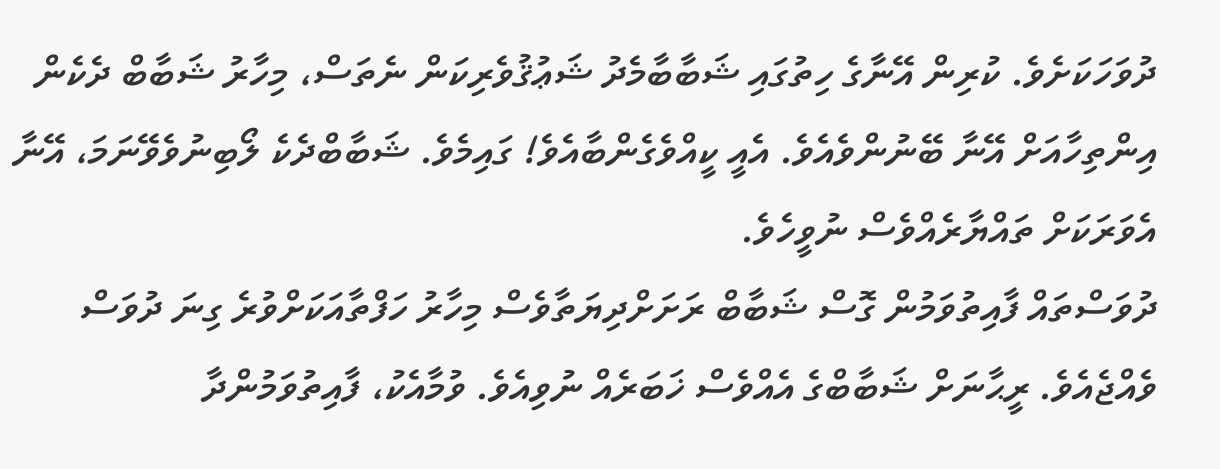ދުވަހަކަށެވެ. ކުރިން އޭނާގެ ހިތުގައި ޝަބާބާމެދު ޝަޢުޤުވެރިކަން ނެތަސް، މިހާރު ޝަބާބް ދެކެން އިންތިހާއަށް އޭނާ ބޭނުންވެއެވެ. އެއީ ކީއްވެގެންބާއެވެ! ގައިމެވެ. ޝަބާބްދެކެ ލޯބިނުވެވޭނަމަ، އޭނާ އެވަރަކަށް ތައްޔާރެއްވެސް ނުވީހެވެ.
ދުވަސްތައް ފާއިތުވަމުން ގޮސް ޝަބާބް ރަށަށްދިޔަތާވެސް މިހާރު ހަފްތާއަކަށްވުރެ ގިނަ ދުވަސް ވެއްޖެއެވެ. ރީޙާނަށް ޝަބާބްގެ އެއްވެސް ޚަބަރެއް ނުވިއެވެ. ވުމާއެކު، ފާއިތުވަމުންދާ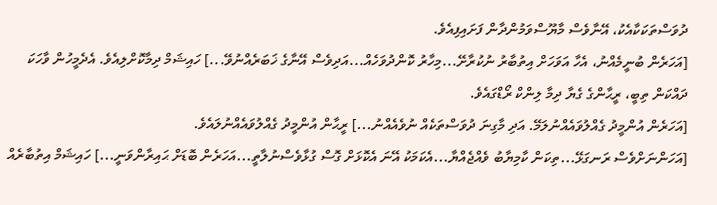ދުވަސްތަކަކާއެކު، އޭނާވެސް މާޔޫސްވަމުންދާން ފަށައިފިއެވެ.
[އަހަރެން ބުނީމެއްނު، އެހާ އަވަހަށް އިތުބާރު ނުކުރާށޭ...މިހާރު ކޮންދުވަހެއް...އަދިވެސް އޭނާގެ ޚަބަރެއްނުވޭ...] ހައިޝަމް ދިމާކޮށްލިއެވެ. އެދެމީހުން ވާހަކަ ދައްކަން ތިބީ، ރީޙާންގެ ގެޔާ ދިމާ ލިންކް ރޯޑްގައެވެ.
[އަހަރެން އުންމީދު ގެއްލުވައެއްނުލަމޭ. އަދި މާގިނަ ދުވަސްތަކެއް ނުވެއެއްނު...] ރީޙާން އުންމީދު ގެއްލުވައެއްނުލައެވެ.
[އަހަންނަށްވެސް ރަނގަޅޭ...ތިކަން ކާމިޔާބު ވެއްޖެއްޔާ...އެކަމަކު އޭނަ އެކޮޅަށް ގޮސް ގުޅާވެސްނުލާތީ...އަހަރެން ބޮޑަށް ޙައިރާންވަނީ...] ހައިޝަމް އިތުބާރެއް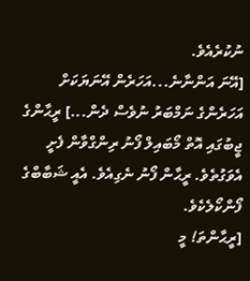ނުކުރެއެވެ.
[އޭނަ އަންނާނެ...އަހަރެން އޭނަޔަކަށް އަހަރެންގެ ނަމްބަރު ނުވެސް ދެން...] ރީޙާންގެ ޖީބުގައި އޮތް މޯބައިލް ފޯނު ރިންގްވާން ފެށީ އެވަގުތެވެ. ރީޙާން ފޯނު ނެގިއެވެ. އެއީ ޝަބާބްގެ ފޯންކޯލެކެވެ.
[ރީޙާންތަ! މީ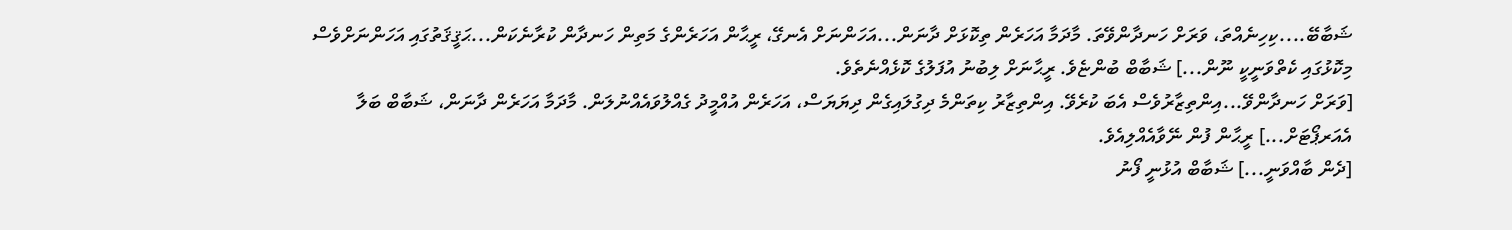ޝަބާބޭ....ކިހިނެއްތަ، ވަރަށް ހަނދާންވޭތަ. މާދަމާ އަހަރެން ތިކޮޅަށް ދާނަން...އަހަންނަށް އެނގޭ، ރީޙާން އަހަރެންގެ މަތިން ހަނދާން ކުރާނެކަން...ޙަޤީޤަތުގައި އަހަންނަށްވެސް މިކޮޅުގައި ކެތްވަނީކީ ނޫން...] ޝަބާބް ބުންޏެވެ. ރީޙާނަށް ލިބުނު އުފަލުގެ ކޮޅެއްނެތެވެ.
[ވަރަށް ހަނދާންވޭ...އިންތިޒާރުވެސް އެބަ ކުރެވޭ. އިންތިޒާރު ކިތަންމެ ދިގުލައިގެން ދިޔަޔަސް، އަހަރެން އުއްމީދު ގެއްލުވައެއްނުލަން. މާދަމާ އަހަރެން ދާނަން، ޝަބާބް ބަލާ އެއަރޕޯޓަށް...] ރީޙާން ފުން ނޭވާއެއްލިއެވެ.
[ދެން ބާއްވަނީ...] ޝަބާބް އުޅުނީ ފޯނު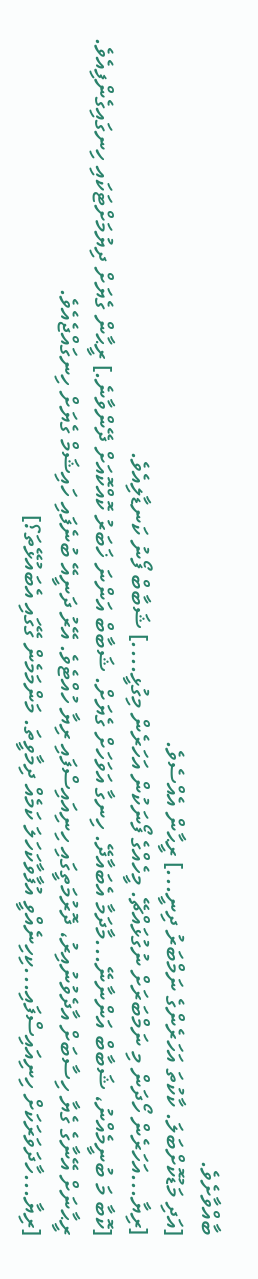ބާއްވާށެވެ.
[އަދި މަޑުކޮށްބަލަ. ކާކުތަ އަހަރެންގެ ނަމްބަރު ދިނީ...] ރީޙާން އެއްސެވެ.
[ރިޔާ...އަހަރެން ހޯދަން މި ނަމްބަރަށް ނުގުޅައްޗޭ. މީހެއްގެ ފޯނަކުން އަހަރެން މިގުޅީ....] ޝަބާބް ފޯނު ކަނޑާލިއެވެ.
[ކޮބާ މަ ބުނީމެއްނު، ޝަބާބް އަންނާނޭ...މާދަމާ އެބައާދޭ. ހިނގާ އަވަހަށް ގެޔަށް. ޝަބާބް އަންނަ ޚަބަރު ކޮއްކޮއަށް ދޭންވާނެ.] ރީޙާން ގެޔަށް ދިޔުމަށްޓަކައި ހިނގައިގެންފިއެވެ.
ރީޙާނަށް އޭނާގެ ގެޔާ ހިސާބަށް އާދެވުނުއިރު، ދޮރުމަތީގައި ހިނިއައިސްފައި ރިޔާ ހުއްޓެވެ. އޭރު ދަނީއޭ ބުނެފައި ހައިޝަމް ގެޔަށް ހިނގައްޖެއެވެ.
[ރިޔާ...ހާދަވަރަކަށް ހިނިއައިސްފައި...ކިހިނެއްވީ އުފާވާކަހަލަ ކަމެއް ދިމާވީތަ. މަންމަމެން ގޭގައި އެބައުޅޭތަ؟]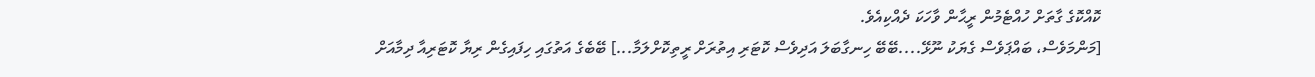ކޮއްކޮގެ ގާތަށް ހުއްޓެމުން ރީޙާން ވާހަކަ ދެއްކިއެވެ.
[މަންމަވެސް، ބައްޕަވެސް ގެޔަކު ނޫޅޭ....ބޭބޭ ހިނގާބަލަ އަދިވެސް ކޮޓަރި އިތުރަށް ރީތިކޮށްލަމާ...] ބޭބެގެ އަތުގައި ހިފައިގެން ރިޔާ ކޮޓަރިއާ ދިމާއަށް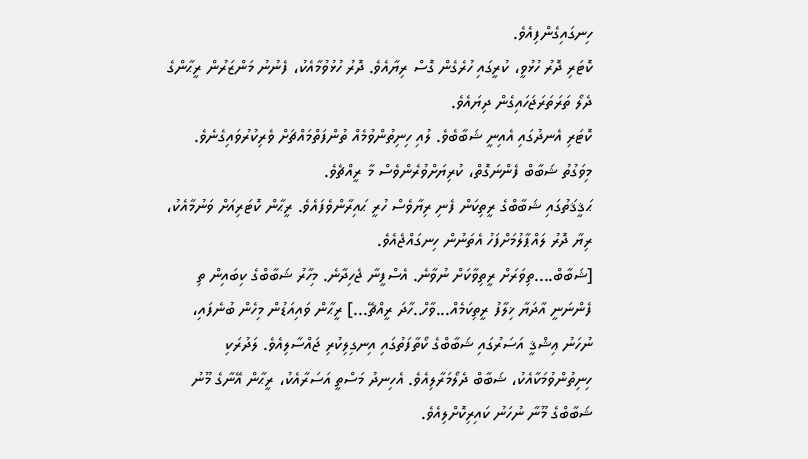ހިނގައިގެންފިއެވެ.
ކޮޓަރި ދޮރު ހުޅުވީ، ކުރީގައި ހުރެގެން ގޮސް ރިޔާއެވެ. ދޮރު ހުޅުވުމާއެކު، ފެނުނު މަންޒަރުން ރީޙާންގެ ދެލޯ ތަރަތަރަޖަހައިގެން ދިޔައެވެ.
ކޮޓަރި އެނދުގައި އެއިނީ ޝަބާބެވެ. ލުއި ހިނިތުންވުމެއް ތުންފަތްމައްޗަށް ވެރިކުރުވައިގެނެވެ. މިވަގުތު ޝަބާބް ފެންނަގޮތް، ކުރިޔަށްވުރެންވެސް މާ ރީއްޗެވެ.
ޙަޤީޤަތުގައި ޝަބާބްގެ ރީތިކަން ފެނި ރިޔާވެސް ހުރީ ޙައިރާންވެފައެވެ. ރީޙާން ކޮޓަރިއަށް ވަނުމާއެކު، ރިޔާ ދޮރު ލައްޕާލުމަށްފަހު އެތަނުން ހިނގައްޖެއެވެ.
[ޝަބާބް....ތިވަރަށް ރީތިވާކަށް ނުވާނެ. އެސްފީނާ ޖެހިދާނެ. މިހާރު ޝަބާބްގެ ކިބައިން ތި ފެންނަނީ އާދަޔާ ޚިލާފު ރީތިކަމެއް...ވާހް..ހާދަ ރީއްޗޭ...] ރީޙާން ވައިއަޑުން މިހެން ބުނެފައި، ނުހަނު ޢިޝްޤީ އަސަރުގައި ޝަބާބްގެ ކޯތާފަތުގައި އިނގިލިކުރި ޖައްސާލިއެވެ. ލަދުރަކި ހިނިތުންވުމަކާއެކު، ޝަބާބް ދެލޯމަރާލިއެވެ. އެހިނދު މަސްތީ އަސަރާއެކު، ރީޙާން އޭނާގެ މޫނު ޝަބާބްގެ މޫނާ ނުހަނު ކައިރިކޮށްލިއެވެ.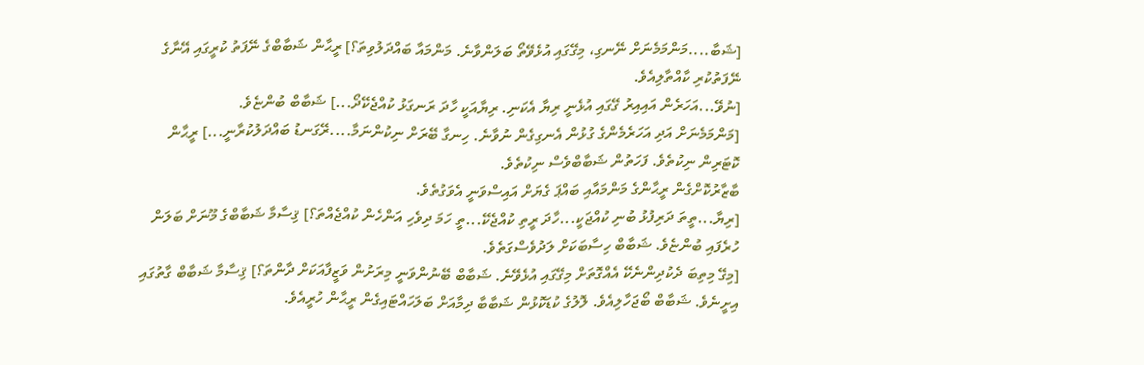[ޝަބާ....މަންމަމެނަށް ނޭނގި، މިގޭގައި އުޅެވޭތޯ ބަލަންވާނެ. މަންމައާ ބައްދަލުވިތަ؟] ރީޙާން ޝަބާބްގެ ނޭފަތު ކުރީގައި އޭނާގެ ނޭފަތުކުރި ކާއްތާލިއެވެ.
[ނުވޭ...އަހަރެން އައިއިރު ގޭގައި އުޅެނީ ރިޔާ އެކަނި. ރިޔާއަކީ ހާދަ ރަނގަޅު ކުއްޖެކޭދޯ...] ޝަބާބް ބުންޏެވެ.
[މަންމަމެނަށް އަދި އަހަރެމެންގެ ގުޅުން އެނގިގެން ނުވާނެ. ހިނގާ ބޭރަށް ނިކުންނަމާ....ރޭގަނޑު ބައްދަލުކުރާނީ...] ރީޙާން ކޮޓަރިން ނިކުތެވެ. ފަހަތުން ޝަބާބްވެސް ނިކުތެވެ.
ބާޒާރުކޮށްގެން ރީޙާންގެ މަންމައާއި ބައްޕަ ގެޔަށް އައިސްވަނީ އެވަގުތެވެ.
[ރިޔާ...ތީތަ ދަރިފުޅު ބުނި ކުއްޖަކީ...ހާދަ ރީތި ކުއްޖެކޭ...ތީ ހަމަ ދިވެހި އަންހެން ކުއްޖެއްތަ؟] ޤިސާމާ ޝަބާބްގެ މޫނަށް ބަލަން ހުރެފައި ބުންޏެވެ. ޝަބާބް ހިސާބަކަށް ލަދުވެސްގަތެވެ.
[މިގޭ މިތިބަ ދެކުދިންނެކޭ އެއްގޮތަށް މިގޭގައި އުޅެވޭނެ. ޝަބާބް ބޭނުންވަނީ މިރަށުން ވަޒީފާއަކަށް ދާންތަ؟] ޤިސާމާ ޝަބާބް ގާތުގައި އިށީނެވެ. ޝަބާބް ބޯޖަހާލިއެވެ. ލޮލުގެ ކުޑަކޮޅުން ޝަބާބާ ދިމާއަށް ބަލަހައްޓައިގެން ރީޙާން ހުރީއެވެ.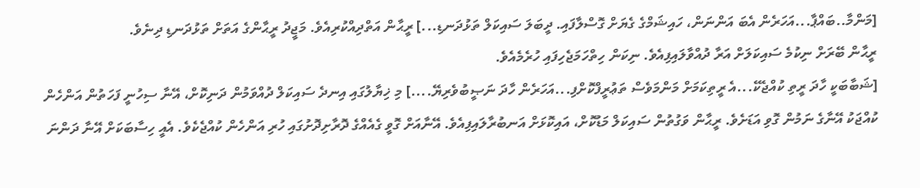[މަންމާ..ބައްޕާ...އަހަރެން އެބަ އަންނަން، ހައިޝަމްގެ ގެޔަށް ގޮސްލާފައި. ދީބަލަ ސައިކަލް ތަޅުދަނޑި...] ރީޙާން އަތްދިއްކުރިއެވެ. މަޖީދު ރީޙާންގެ އަތަށް ތަޅުދަނޑި ދިނެވެ.
ރީޙާން ބޭރަށް ނިކުމެ ސައިކަލަށް އަރާ ދުއްވާލައިފިއެވެ. ނިކަން ހިތްހަމަޖެހިފައި ހުރެމެއެވެ.
[ޝަބާބަކީ ހާދަ ރީތި ކުއްޖެކޭ...އެ ރީތިކަމަށް މަންމަވެސް ތަޢުރީފްކޮށްފި...އަހަރެން ހާދަ ނަޞީބުވެރިޔޭ....] މި ޚިޔާލުގައި އިނދެ ސައިކަލް ދުއްވަމުން ދަނިކޮށް، އޭނާ ސިހުނީ ފަހަތުން އަންހެން ކުއްޖަކު އޭނާގެ ނަމުން ގޮވި އަޑަށެވެ. ރީޙާން ވަގުތުން ސައިކަލް މަޑުކޮށް، އައިކޮޅަށް އަނބުރާލައިފިއެވެ. އޭނާއަށް ގޮވީ ގެއެއްގެ ދޮރާށިދޮށުގައި ހުރި އަންހެން ކުއްޖެކެވެ. އެއީ ހިސާބަކަށް އޭނާ ދަންނަ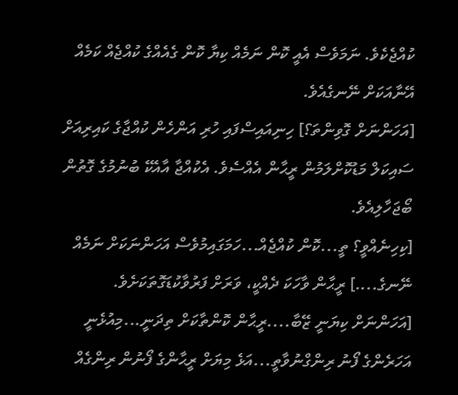ކުއްޖެކެވެ. ނަމަވެސް އެއީ ކޮން ނަމެއް ކިޔާ ކޮން ގެއެއްގެ ކުއްޖެއް ކަމެއް އޭނާއަކަށް ނޭނގެއެވެ.
[އަހަންނަށް ގޮވިންތަ؟] ހިނިއައިސްފައި ހުރި އަންހެން ކުއްޖާގެ ކައިރިއަށް ސައިކަލް މަޑުކޮށްލަމުން ރީޙާން އެއްސެވެ. އެކުއްޖާ އާއެކޭ ބުނުމުގެ ގޮތުން ބޯޖަހާލިއެވެ.
[ކިހިނެއްވީ؟ ތީ...ކޮން ކުއްޖެއް...ހަމަގައިމުވެސް އަހަންނަކަށް ނަމެއް ނޭނގެ....] ރީޙާން ވާހަކަ ދެއްކީ، ވަރަށް ފަރުވާކުޑަގޮތަކަށެވެ.
[އަހަންނަށް ކިޔަނީ ޒޭބާ....ރީޙާން ކޮންތާކަށް ތިދަނީ...މިއުޅެނީ އަހަރެންގެ ފޯނު ރިންގްނުވާތީ...އަޅެ މިޔަށް ރީޙާންގެ ފޯނުން ރިންގެއް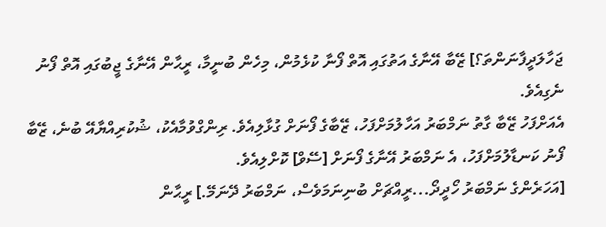ޖަހާލަދީފާނަންތަ؟] ޒޭބާ އޭނާގެ އަތުގައި އޮތް ފޯނާ ކުޅެމުން، މިހެން ބުނީމާ، ރީޙާން އޭނާގެ ޖީބުގައި އޮތް ފޯނު ނެގިއެވެ.
އެއަށްފަހު ޒޭބާ ގާތު ނަމްބަރު އަހާލުމަށްފަހު، ޒޭބާގެ ފޯނަށް ގުޅާލިއެވެ. ރިންގްވުމާއެކު، ޝުކުރިއްޔާއޭ ބުނެ، ޒޭބާ ފޯނު ކަނޑާލުމަށްފަހު، އެ ނަމްބަރު އޭނާގެ ފޯނަށް [ސޭވް] ކޮށްލިއެވެ.
[އަހަރެންގެ ނަމްބަރު ހޯދީދޯ...ރީއްޗަށް ބުނިނަމަވެސް، ނަމްބަރު ދޭނަމޭ.] ރީޙާން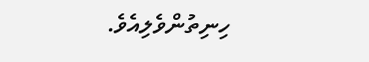ހިނިތުންވެލިއެވެ.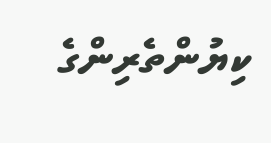ކިޔުންތެރިންގެ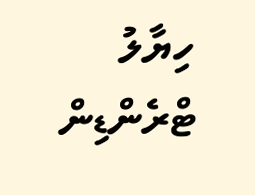ހިޔާލު
ޓްރެންޑިން